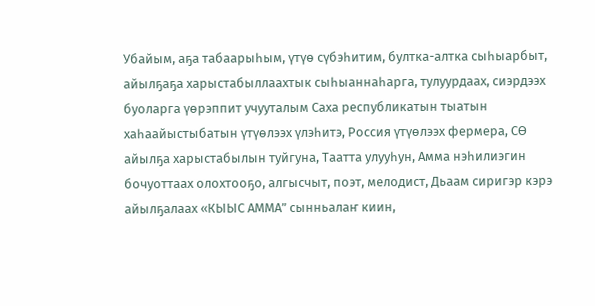Убайым, аҕа табаарыһым, үтүө сүбэһитим, бултка-алтка сыһыарбыт, айылҕаҕа харыстабыллаахтык сыһыаннаһарга, тулуурдаах, сиэрдээх буоларга үөрэппит учууталым Саха республикатын тыатын хаһаайыстыбатын үтүөлээх үлэһитэ, Россия үтүөлээх фермера, СӨ айылҕа харыстабылын туйгуна, Таатта улууһун, Амма нэһилиэгин бочуоттаах олохтооҕо, алгысчыт, поэт, мелодист, Дьаам сиригэр кэрэ айылҕалаах «КЫЫС АММА” сынньалаҥ киин,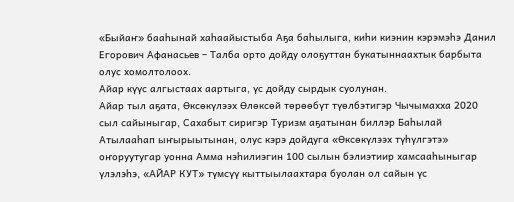«Быйаҥ» бааһынай хаһаайыстыба Аҕа баһылыга, киһи киэнин кэрэмэһэ Данил Егорович Афанасьев – Талба орто дойду олоҕуттан букатыннаахтык барбыта олус хомолтолоох.
Айар күүс алгыстаах аартыга, үс дойду сырдык суолунан.
Айар тыл аҕата, Өксөкүлээх Өлөксөй төрөөбүт түөлбэтигэр Чычымахха 2020 сыл сайыныгар, Сахабыт сиригэр Туризм аҕатынан биллэр Баһылай Атылааһап ыҥырыытынан, олус кэрэ дойдуга «Өксөкүлээх түһүлгэтэ» оҥоруутугар уонна Амма нэһилиэгин 100 сылын бэлиэтиир хамсааһыныгар үлэлэһэ, «АЙАР КУТ» түмсүү кыттыылаахтара буолан ол сайын үс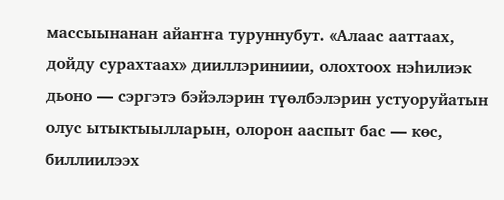массыынанан айаҥҥа туруннубут. «Алаас ааттаах, дойду сурахтаах» дииллэриниии, олохтоох нэһилиэк дьоно — сэргэтэ бэйэлэрин түөлбэлэрин устуоруйатын олус ытыктыылларын, олорон ааспыт бас — көс, биллиилээх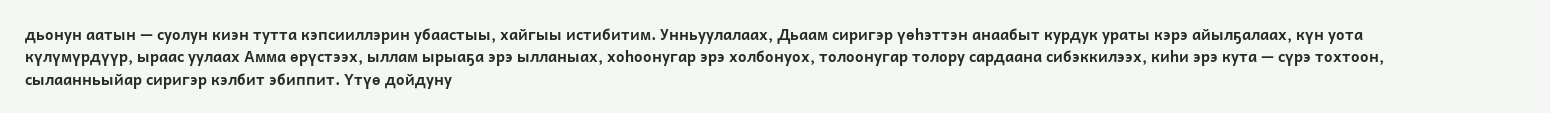дьонун аатын — суолун киэн тутта кэпсииллэрин убаастыы, хайгыы истибитим. Унньуулалаах, Дьаам сиригэр үөһэттэн анаабыт курдук ураты кэрэ айылҕалаах, күн уота күлүмүрдүүр, ыраас уулаах Амма өрүстээх, ыллам ырыаҕа эрэ ылланыах, хоһоонугар эрэ холбонуох, толоонугар толору сардаана сибэккилээх, киһи эрэ кута — сүрэ тохтоон, сылаанньыйар сиригэр кэлбит эбиппит. Үтүө дойдуну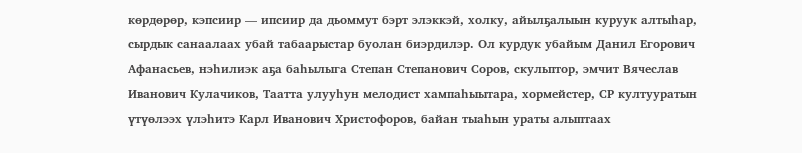көрдөрөр, кэпсиир — ипсиир да дьоммут бэрт элэккэй, холку, айылҕалыын куруук алтыһар, сырдык санаалаах убай табаарыстар буолан биэрдилэр. Ол курдук убайым Данил Егорович Афанасьев, нэһилиэк аҕа баһылыга Степан Степанович Соров, скульптор, эмчит Вячеслав Иванович Кулачиков, Таатта улууһун мелодист хампаһыытара, хормейстер, СР култууратын үтүөлээх үлэһитэ Карл Иванович Христофоров, байан тыаһын ураты алыптаах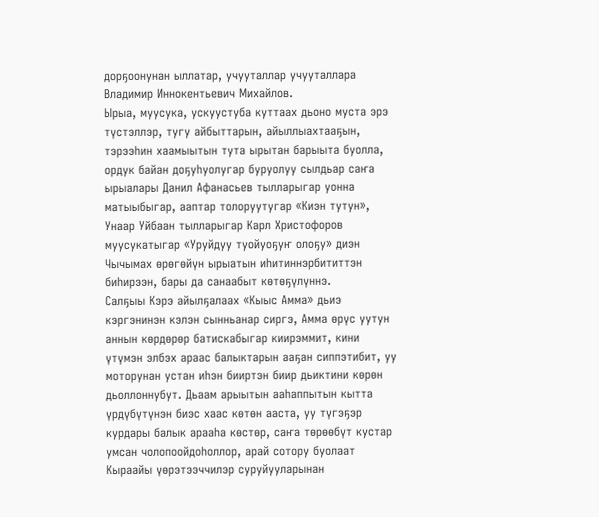дорҕоонунан ыллатар, учууталлар учууталлара Владимир Иннокентьевич Михайлов.
Ырыа, муусука, ускуустуба куттаах дьоно муста эрэ түстэллэр, тугу айбыттарын, айыллыахтааҕын, тэрээһин хаамыытын тута ырытан барыыта буолла, ордук байан доҕуһуолугар буруолуу сылдьар саҥа ырыалары Данил Афанасьев тылларыгар уонна матыыбыгар, ааптар толоруутугар «Киэн тутун», Унаар Уйбаан тылларыгар Карл Христофоров муусукатыгар «Уруйдуу туойуоҕуҥ олоҕу» диэн Чычымах өрөгөйүн ырыатын иһитиннэрбититтэн биһирээн, бары да санаабыт көтөҕүлүннэ.
Салҕыы Кэрэ айылҕалаах «Кыыс Амма» дьиэ кэргэнинэн кэлэн сынньанар сиргэ, Амма өрүс уутун аннын көрдөрөр батискабыгар киирэммит, кини үтүмэн элбэх араас балыктарын ааҕан сиппэтибит, уу моторунан устан иһэн бииртэн биир дьиктини көрөн дьоллоннубут. Дьаам арыытын ааһаппытын кытта үрдүбүтүнэн биэс хаас көтөн ааста, уу түгэҕэр курдары балык арааһа көстөр, саҥа төрөөбүт кустар умсан чолопоойдоһоллор, арай сотору буолаат Кыраайы үөрэтээччилэр суруйууларынан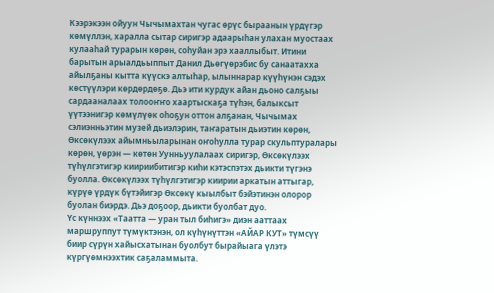Кээрэкээн ойуун Чычымахтан чугас өрүс быраанын үрдүгэр көмүллэн, харалла сытар сиригэр адаарыһан улахан муостаах кулааһай турарын көрөн, соһуйан эрэ хааллыбыт. Итини барытын арыалдьыппыт Данил Дьөгүөрэбис бу санаатахха айылҕаны кытта күүскэ алтыһар, ылыннарар күүһүнэн сэдэх көстүүлэри көрдөрдөҕө. Дьэ ити курдук айан дьоно салҕыы сардааналаах толооҥҥо хаартыскаҕа түһэн, балыксыт үүтээнигэр көмүлүөк оһоҕун оттон алҕанан, Чычымах сэлиэнньэтин музей дьиэлэрин, таҥаратын дьиэтин көрөн, Өксөкүлээх айымньыларынан оҥоһулла турар скульптуралары көрөн, үөрэн — көтөн Уунньуулалаах сиригэр, Өксөкүлээх түһүлгэтигэр киириибитигэр киһи кэтэспэтэх дьикти түгэнэ буолла. Өксөкүлээх түһүлгэтигэр киирии аркатын аттыгар, күрүө үрдүк бүтэйигэр Өксөкү кыылбыт бэйэтинэн олорор буолан биэрдэ. Дьэ доҕоор, дьикти буолбат дуо.
Үс күннээх «Таатта — уран тыл биһигэ» диэн ааттаах маршруппут түмүктэнэн, ол күһүнүттэн «АЙАР КУТ» түмсүү биир сүрүн хайысхатынан буолбут бырайыага үлэтэ күргүөмнээхтик саҕаламмыта.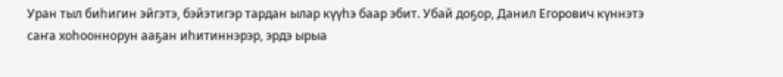Уран тыл биһигин эйгэтэ, бэйэтигэр тардан ылар күүһэ баар эбит. Убай доҕор, Данил Егорович күннэтэ саҥа хоһооннорун ааҕан иһитиннэрэр, эрдэ ырыа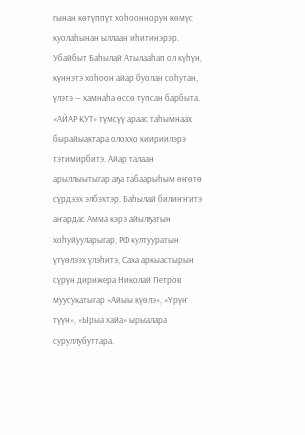гынан көтүппүт хоһооннорун көмүс куолаһынан ыллаан иһитинэрэр. Убайбыт Баһылай Атылааһап ол күһүн, күннэтэ хоһоон айар буолан соһутан, үлэтэ — хамнаһа өссө тупсан барбыта. «АЙАР КУТ» түмсүү араас таһымнаах бырайыактара олоххо киириилэрэ тэтимирбитэ. Айар талаан арыллыытыгар аҕа табаарыһым өҥөтө сүрдээх элбэхтэр. Баһылай билиҥҥитэ аҥардас Амма кэрэ айылҕатын хоһуйууларыгар, РФ култууратын үтүөлээх үлэһитэ, Саха аркыастырын сүрүн дирижера Николай Петров муусукатыгар «Айыы күөлэ», «Үрүҥ түүн», «Ырыа хайа» ырыалара суруллубуттара.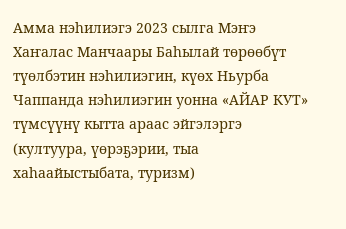Амма нэһилиэгэ 2023 сылга Мэҥэ Хаҥалас Манчаары Баһылай төрөөбүт түөлбэтин нэһилиэгин, күөх Ньурба Чаппанда нэһилиэгин уонна «АЙАР КУТ» түмсүүнү кытта араас эйгэлэргэ (култуура, үөрэҕэрии, тыа хаһаайыстыбата, туризм)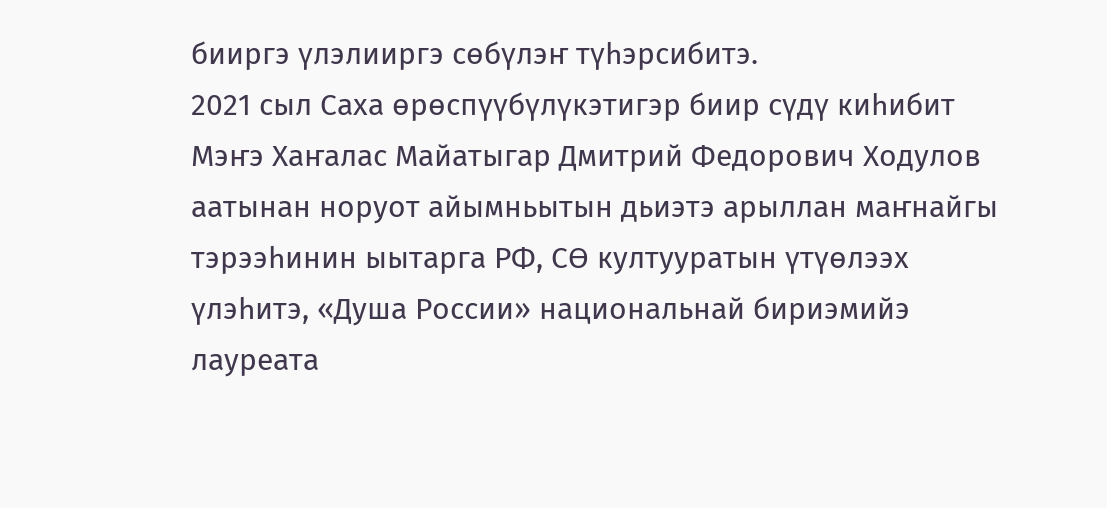бииргэ үлэлииргэ сөбүлэҥ түһэрсибитэ.
2021 сыл Саха өрөспүүбүлүкэтигэр биир сүдү киһибит Мэҥэ Хаҥалас Майатыгар Дмитрий Федорович Ходулов аатынан норуот айымньытын дьиэтэ арыллан маҥнайгы тэрээһинин ыытарга РФ, СӨ култууратын үтүөлээх үлэһитэ, «Душа России» национальнай бириэмийэ лауреата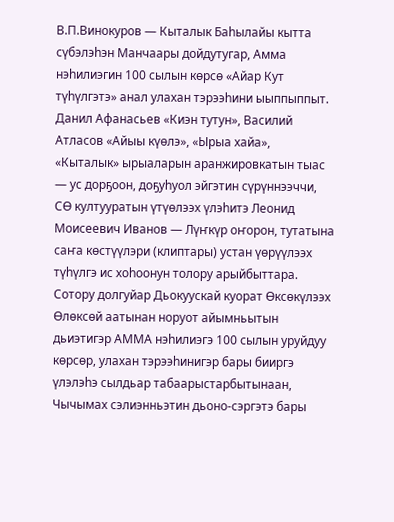В.П.Винокуров — Кыталык Баһылайы кытта сүбэлэһэн Манчаары дойдутугар, Амма нэһилиэгин 100 сылын көрсө «Айар Кут түһүлгэтэ» анал улахан тэрээһини ыыппыппыт. Данил Афанасьев «Киэн тутун», Василий Атласов «Айыы күөлэ», «Ырыа хайа», «Кыталык» ырыаларын аранжировкатын тыас — ус дорҕоон, доҕуһуол эйгэтин сүрүннээччи, СӨ култууратын үтүөлээх үлэһитэ Леонид Моисеевич Иванов — Лүҥкүр оҥорон, тутатына саҥа көстүүлэри (клиптары) устан үөрүүлээх түһүлгэ ис хоһоонун толору арыйбыттара. Сотору долгуйар Дьокуускай куорат Өксөкүлээх Өлөксөй аатынан норуот айымньытын дьиэтигэр АММА нэһилиэгэ 100 сылын уруйдуу көрсөр, улахан тэрээһинигэр бары бииргэ үлэлэһэ сылдьар табаарыстарбытынаан, Чычымах сэлиэнньэтин дьоно-сэргэтэ бары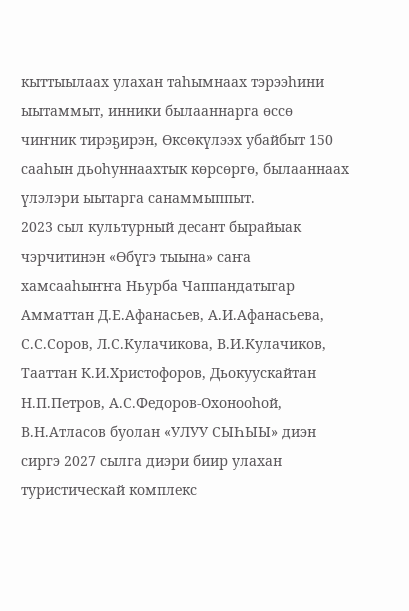кыттыылаах улахан таһымнаах тэрээһини ыытаммыт, инники былааннарга өссө чиҥник тирэҕирэн, Өксөкүлээх убайбыт 150 сааһын дьоһуннаахтык көрсөргө, былааннаах үлэлэри ыытарга санаммыппыт.
2023 сыл культурный десант бырайыак чэрчитинэн «Өбүгэ тыына» саҥа хамсааһыҥҥа Ньурба Чаппандатыгар Амматтан Д.Е.Афанасьев, А.И.Афанасьева, С.С.Соров, Л.С.Кулачикова, В.И.Кулачиков, Тааттан К.И.Христофоров, Дьокуускайтан Н.П.Петров, А.С.Федоров-Охонооһой, В.Н.Атласов буолан «УЛУУ СЫҺЫЫ» диэн сиргэ 2027 сылга диэри биир улахан туристическай комплекс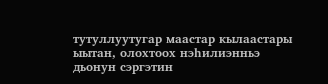тутуллуутугар маастар кылаастары ыытан, олохтоох нэһилиэнньэ дьонун сэргэтин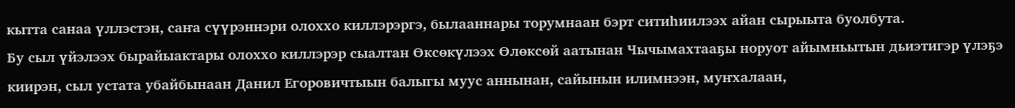кытта санаа үллэстэн, саҥа сүүрэннэри олоххо киллэрэргэ, былааннары торумнаан бэрт ситиһиилээх айан сырыыта буолбута.
Бу сыл үйэлээх бырайыактары олоххо киллэрэр сыалтан Өксөкүлээх Өлөксөй аатынан Чычымахтааҕы норуот айымньытын дьиэтигэр үлэҕэ киирэн, сыл устата убайбынаан Данил Егоровичтыын балыгы муус аннынан, сайынын илимнээн, муҥхалаан,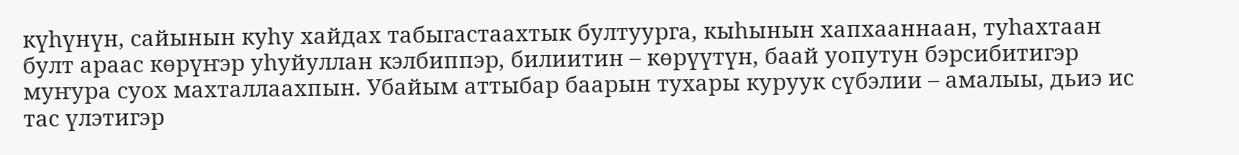күһүнүн, сайынын куһу хайдах табыгастаахтык бултуурга, кыһынын хапхааннаан, туһахтаан булт араас көрүҥэр уһуйуллан кэлбиппэр, билиитин – көрүүтүн, баай уопутун бэрсибитигэр муҥура суох махталлаахпын. Убайым аттыбар баарын тухары куруук сүбэлии – амалыы, дьиэ ис тас үлэтигэр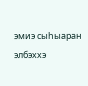эмиэ сыһыаран элбэххэ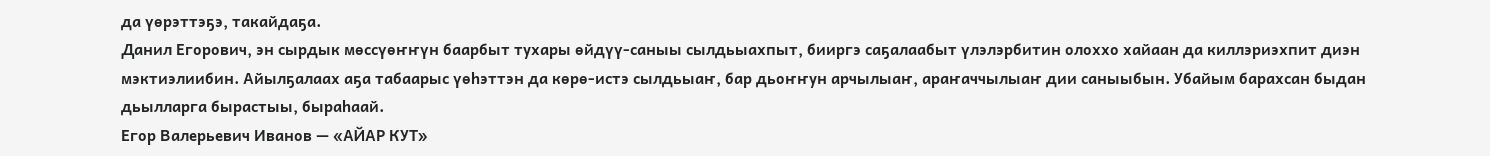да үөрэттэҕэ, такайдаҕа.
Данил Егорович, эн сырдык мөссүөҥҥүн баарбыт тухары өйдүү-саныы сылдьыахпыт, бииргэ саҕалаабыт үлэлэрбитин олоххо хайаан да киллэриэхпит диэн мэктиэлиибин. Айылҕалаах аҕа табаарыс үөһэттэн да көрө-истэ сылдьыаҥ, бар дьоҥҥун арчылыаҥ, араҥаччылыаҥ дии саныыбын. Убайым барахсан быдан дьылларга бырастыы, быраһаай.
Егор Валерьевич Иванов — «АЙАР КУТ»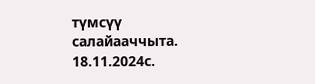түмсүү салайааччыта. 18.11.2024с.